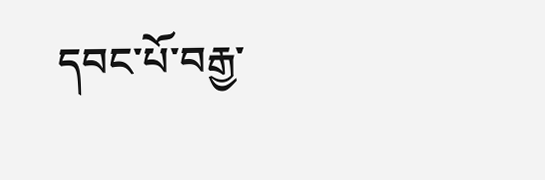དབང་པོ་བརྒྱ་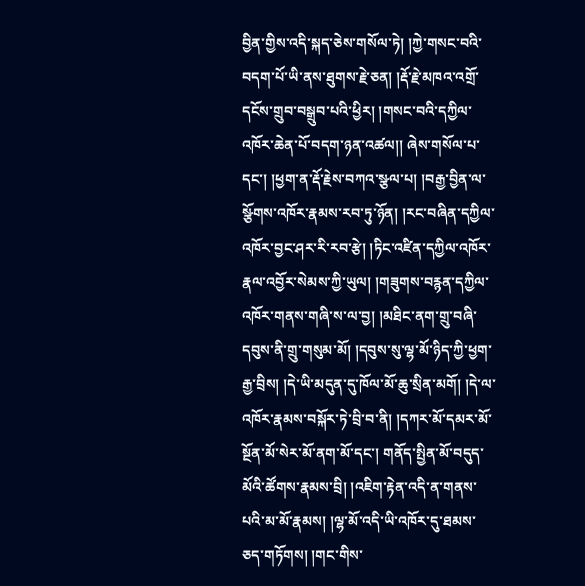བྱིན་གྱིས་འདི་སྐད་ཅེས་གསོལ་ཏེ། །ཀྱེ་གསང་བའི་བདག་པོ་ཡི་ནས་ཐུགས་རྗེ་ཅན། །རྡོ་རྗེ་མཁའ་འགྲོ་དངོས་གྲུབ་བསྒྲུབ་པའི་ཕྱིར། །གསང་བའི་དཀྱིལ་འཁོར་ཆེན་པོ་བདག་ཉན་འཚལ།། ཞེས་གསོལ་པ་དང་། །ཕྱག་ན་རྡོ་རྗེས་བཀའ་སྩལ་པ། །བརྒྱ་བྱིན་ལ་སྩོགས་འཁོར་རྣམས་རབ་ཏུ་ཉོན། །རང་བཞིན་དཀྱིལ་འཁོར་བྱང་ཤར་རི་རབ་རྩེ། །ཏིང་འཛིན་དཀྱིལ་འཁོར་རྣལ་འབྱོར་སེམས་ཀྱི་ཡུལ། །གཟུགས་བརྙན་དཀྱིལ་འཁོར་གནས་གཞི་ས་ལ་བྱ། །མཐིང་ནག་གྲུ་བཞི་དབུས་ནི་གྲུ་གསུམ་མོ། །དབུས་སུ་ལྷ་མོ་ཉིད་ཀྱི་ཕྱག་རྒྱ་བྲིས། །དེ་ཡི་མདུན་དུ་ཁོལ་མོ་ཆུ་སྲིན་མགོ། །དེ་ལ་འཁོར་རྣམས་བསྐོར་ཏེ་བྲི་བ་ནི། །དཀར་མོ་དམར་མོ་སྔོན་མོ་སེར་མོ་ནག་མོ་དང་། གནོད་སྤྱིན་མོ་བདུད་མོའི་ཚོགས་རྣམས་བྲི། །འཇིག་རྟེན་འདི་ན་གནས་པའི་མ་མོ་རྣམས། །ལྷ་མོ་འདི་ཡི་འཁོར་དུ་ཐམས་ཅད་གཏོགས། །གང་གིས་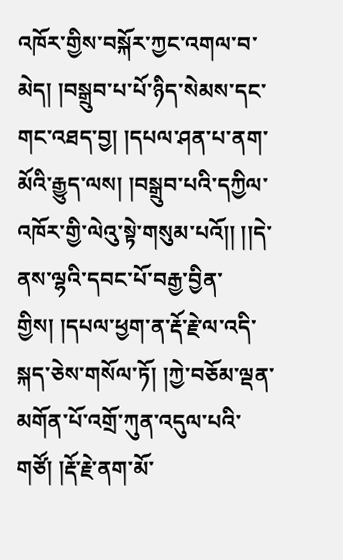འཁོར་གྱིས་བསྐོར་ཀྱང་འགལ་བ་མེད། །བསྒྲུབ་པ་པོ་ཉིད་སེམས་དང་གང་འཐད་བྱ། །དཔལ་ཤན་པ་ནག་མོའི་རྒྱུད་ལས། །བསྒྲུབ་པའི་དཀྱིལ་འཁོར་གྱི་ལེའུ་སྟེ་གསུམ་པའོ།། །།དེ་ནས་ལྷའི་དབང་པོ་བརྒྱ་བྱིན་གྱིས། །དཔལ་ཕྱག་ན་རྡོ་རྗེ་ལ་འདི་སྐད་ཅེས་གསོལ་ཏོ། །ཀྱེ་བཅོམ་ལྡན་མགོན་པོ་འགྲོ་ཀུན་འདུལ་པའི་གཙོ། །རྡོ་རྗེ་ནག་མོ་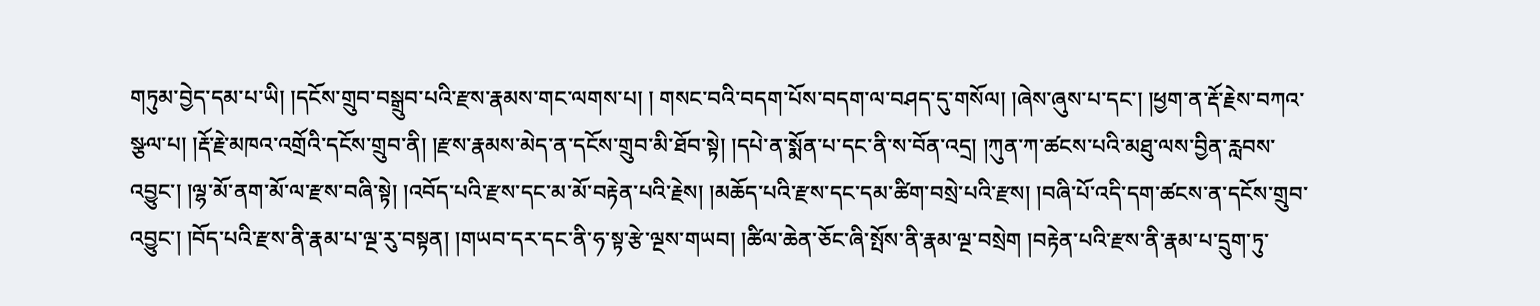གཏུམ་བྱེད་དམ་པ་ཡི། །དངོས་གྲུབ་བསྒྲུབ་པའི་རྫས་རྣམས་གང་ལགས་པ། ། གསང་བའི་བདག་པོས་བདག་ལ་བཤད་དུ་གསོལ། །ཞེས་ཞུས་པ་དང་། །ཕྱག་ན་རྡོ་རྗེས་བཀའ་སྩལ་པ། །རྡོ་རྗེ་མཁའ་འགྲོའི་དངོས་གྲུབ་ནི། །རྫས་རྣམས་མེད་ན་དངོས་གྲུབ་མི་ཐོབ་སྟེ། །དཔེ་ན་སྨོན་པ་དང་ནི་ས་བོན་འདྲ། །ཀུན་ཀ་ཚངས་པའི་མཐུ་ལས་བྱིན་རླབས་འབྱུང་། །ལྷ་མོ་ནག་མོ་ལ་རྫས་བཞི་སྟེ། །འབོད་པའི་རྫས་དང་མ་མོ་བརྟེན་པའི་རྗེས། །མཆོད་པའི་རྫས་དང་དམ་ཚིག་བསྲེ་པའི་རྫས། །བཞི་པོ་འདི་དག་ཚངས་ན་དངོས་གྲུབ་འབྱུང་། །བོད་པའི་རྫས་ནི་རྣམ་པ་ལྔ་རུ་བསྟན། །གཡབ་དར་དང་ནི་ཧ་སྟ་རྩེ་ལྔས་གཡབ། །ཚིལ་ཆེན་ཅོང་ཞི་སྤོས་ནི་རྣམ་ལྔ་བསྲེག །བརྟེན་པའི་རྫས་ནི་རྣམ་པ་དྲུག་ཏུ་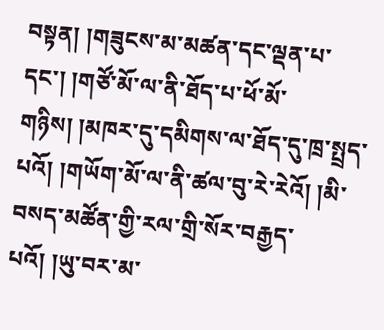བསྟན། །གཟུངས་མ་མཚན་དང་ལྡན་པ་དང་། །གཙོ་མོ་ལ་ནི་ཐོད་པ་ཕོ་མོ་གཉིས། །མཁར་དུ་དམིགས་ལ་ཐོད་དུ་ཁྲ་སྤྲད་པའོ། །གཡོག་མོ་ལ་ནི་ཚལ་བུ་རེ་རེའོ། །མི་བསད་མཚོན་གྱི་རལ་གྲི་སོར་བརྒྱད་པའོ། །ཡུ་བར་མ་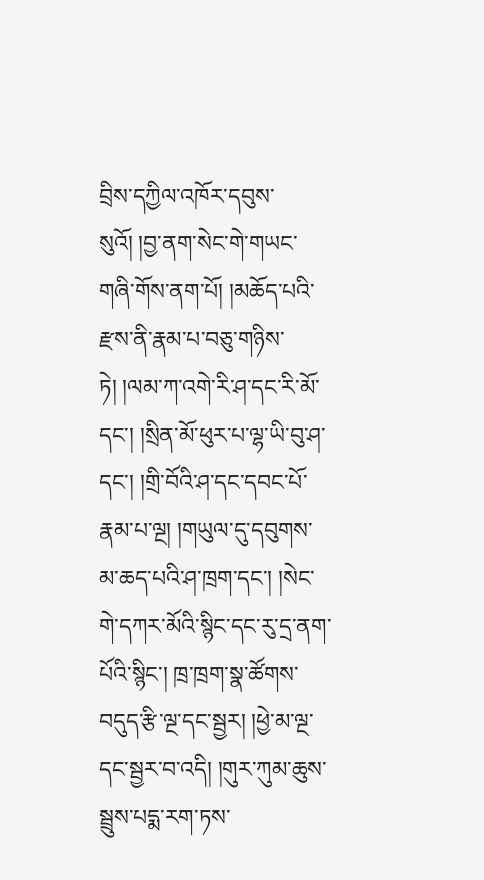བྲིས་དཀྱིལ་འཁོར་དབུས་སུའོ། །བྱ་ནག་སེང་གེ་གཡང་གཞི་གོས་ནག་པོ། །མཆོད་པའི་རྫས་ནི་རྣམ་པ་བཅུ་གཉིས་ཏེ། །ལམ་ཀ་འགེ་རི་ཤ་དང་རི་མོ་དང་། །སྲིན་མོ་ཕུར་པ་ལྷ་ཡི་བུ་ཤ་དང་། །གྲི་བོའི་ཤ་དང་དབང་པོ་རྣམ་པ་ལྔ། །གཡུལ་དུ་དབུགས་མ་ཆད་པའི་ཤ་ཁྲག་དང་། །སེང་གེ་དཀར་མོའི་སྙིང་དང་རུ་དྲ་ནག་པོའི་སྙིང་། ཁྲ་ཁྲག་སྣ་ཚོགས་བདུད་རྩི་ལྔ་དང་སྦྱར། །ཕྱེ་མ་ལྔ་དང་སྦྱར་བ་འདི། །གུར་ཀུམ་ཆུས་སྦྲུས་པདྨ་རག་ཏས་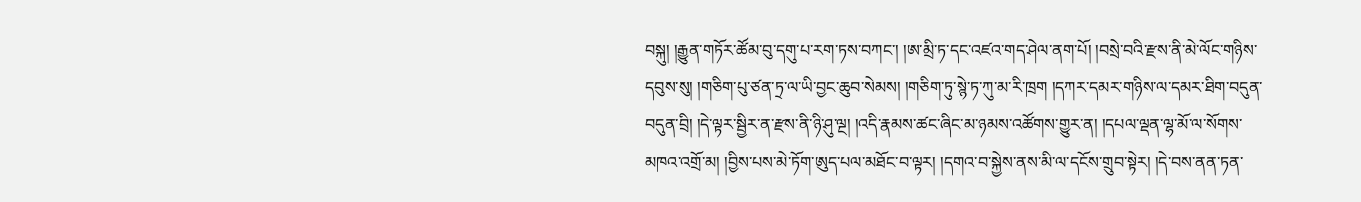བསྐུ། །རྒྱུན་གཏོར་ཚོམ་བུ་དགུ་པ་རག་ཏས་བཀང་། །ཨ་མྲི་ཏ་དང་འཛའ་གད་ཤེལ་ནག་པོ། །བསྲེ་བའི་རྫས་ནི་མེ་ལོང་གཉིས་དབུས་སུ། །གཅིག་པུ་ཙན་ཏྲ་ལ་ཡི་བྱང་ཆུབ་སེམས། །གཅིག་ཏུ་སྙེ་ཏ་ཀུ་མ་རི་ཁྲག །དཀར་དམར་གཉིས་ལ་དམར་ཐིག་བདུན་བདུན་བྲི། །དེ་ལྟར་སྦྱིར་ན་རྫས་ནི་ཉི་ཤུ་ལྔ། །འདི་རྣམས་ཚང་ཞིང་མ་ཉམས་འཚོགས་གྱུར་ན། །དཔལ་ལྡན་ལྷ་མོ་ལ་སོགས་མཁའ་འགྲོ་མ། །བྱིས་པས་མེ་ཏོག་ཨུད་པལ་མཐོང་བ་ལྟར། །དགའ་བ་སྐྱེས་ནས་མི་ལ་དངོས་གྲུབ་སྟེར། །དེ་བས་ནན་ཏན་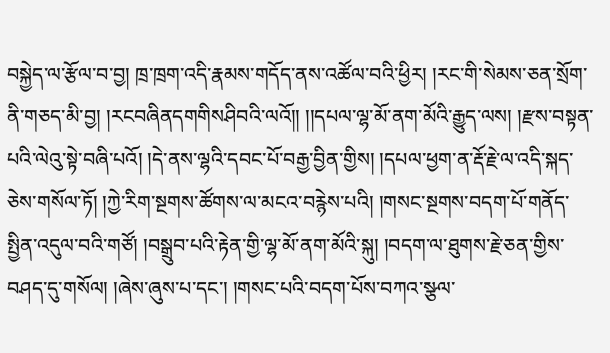བསྐྱེད་ལ་རྩོལ་བ་བྱ། ཁྲ་ཁྲག་འདི་རྣམས་གདོད་ནས་འཚོལ་བའི་ཕྱིར། །རང་གི་སེམས་ཅན་སྲོག་ནི་གཅད་མི་བྱ། །རངབཞིནདགགིསཤིབའི་ལའོ།། །།དཔལ་ལྷ་མོ་ནག་མོའི་རྒྱུད་ལས། །རྫས་བསྟན་པའི་ལེའུ་སྟེ་བཞི་པའོ། །དེ་ནས་ལྷའི་དབང་པོ་བརྒྱ་བྱིན་གྱིས། །དཔལ་ཕྱག་ན་རྡོ་རྗེ་ལ་འདི་སྐད་ཅེས་གསོལ་ཏོ། །ཀྱེ་རིག་སྔགས་ཚོགས་ལ་མངའ་བརྙེས་པའི། །གསང་སྔགས་བདག་པོ་གནོད་སྤྱིན་འདུལ་བའི་གཙོ། །བསྒྲུབ་པའི་རྟེན་གྱི་ལྷ་མོ་ནག་མོའི་སྐུ། །བདག་ལ་ཐུགས་རྗེ་ཅན་གྱིས་བཤད་དུ་གསོལ། །ཞེས་ཞུས་པ་དང་། །གསང་པའི་བདག་པོས་བཀའ་སྩལ་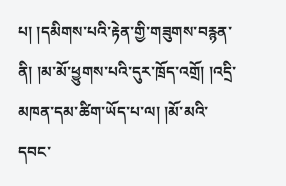པ། །དམིགས་པའི་རྟེན་གྱི་གཟུགས་བརྙན་ནི། །མ་མོ་ཕྱུགས་པའི་དུར་ཁྲོད་འགྲོ། །འདྲི་མཁན་དམ་ཚིག་ཡོད་པ་ལ། །མོ་མའི་དབང་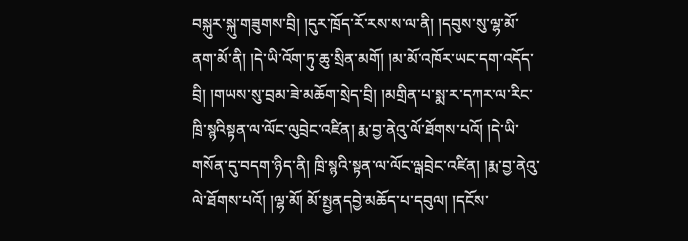བསྐུར་སྐུ་གཟུགས་བྲི། །དུར་ཁྲོད་རོ་རས་ས་ལ་ནི། །དབུས་སུ་ལྷ་མོ་ནག་མོ་ནི། །དེ་ཡི་འོག་ཏུ་ཆུ་སྲིན་མགོ། །མ་མོ་འཁོར་ཡང་དག་འདོད་བྲི། །གཡས་སུ་བྲམ་ཟེ་མཆོག་སྲེད་བྲི། །མགྲིན་པ་སྨ་ར་དཀར་ལ་རིང་ ཁྲི་སྙའིསྟན་ལ་ལོང་ལུབྲེང་འཛིན། རྨ་བྱ་ནེའུ་ལོ་ཐོགས་པའོ། །དེ་ཡི་གསོན་དུ་བདག་ཉིད་ནི། ཁྲི་སྙའི་སྟན་ལ་ལོང་ལྒབྲེང་འཛིན། །རྨ་བྱ་ནེའུ་ལེ་ཐོགས་པའོ། །ལྷ་མོ། མོ་སྤྱནདབྱེ་མཆོད་པ་དབུལ། །དངོས་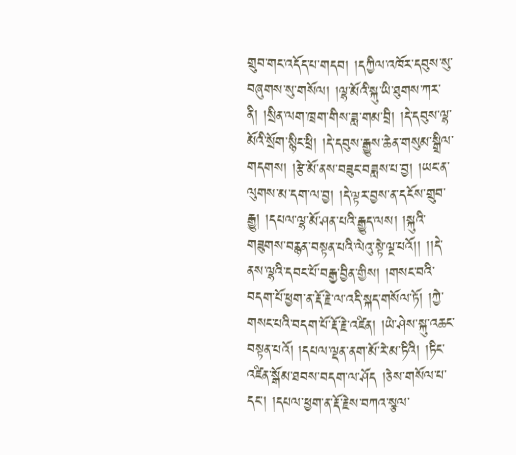གྲུབ་གང་འདོད་པ་གདབ། །དཀྱིལ་འཁོར་དབུས་སུ་བཞུགས་སུ་གསོལ། །ལྷ་མོའི་སྐུ་ཡི་ཐུགས་ཀར་ནི། །སྲིན་ལག་ཁྲག་གིས་ཟླ་གམ་བྲི། །དེ་དབུས་ལྷ་མོའི་སྲོག་སྙིང་ཕྲི། །དེ་དབུས་རྒྱུས་ཆེན་གསུམ་སྒྲིལ་གདགས། །རྩེ་མོ་ནས་བཟུང་བཟླས་པ་བྱ། །ཡང་ན་ལུགས་མ་དག་ལ་བྱ། །དེ་ལྟར་བྱས་ན་དངོས་གྲུབ་རྒྱུ། །དཔལ་ལྷ་མོ་ཤན་པའི་རྒྱུད་ལས། །སྐུའི་གཟུགས་བརྙན་བསྟན་པའི་ལེའུ་སྟེ་ལྔ་པའོ།། །།དེ་ནས་ལྷའི་དབང་པོ་བརྒྱ་བྱིན་གྱིས། །གསང་བའི་བདག་པོ་ཕྱག་ན་རྡོ་རྗེ་ལ་འདི་སྐད་གསོལ་ཏོ། །ཀྱེ་གསང་པའི་བདག་པོ་རྡོ་རྗེ་འཛིན། །ཡེ་ཤེས་སྐུ་འཆང་བསྟན་པའོ། །དཔལ་ལྡན་ནག་མོ་རེ་མ་ཏིའི། །ཏིང་འཛིན་སྒོམ་ཐབས་བདག་ལ་ཤོད །ཅེས་གསོལ་པ་དང་། །དཔལ་ཕྱག་ན་རྡོ་རྗེས་བཀའ་སྩལ་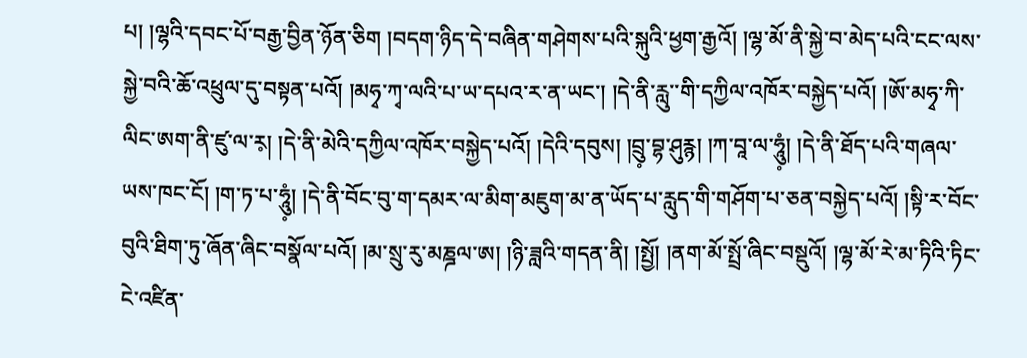པ། །ལྷའི་དབང་པོ་བརྒྱ་བྱིན་ཉོན་ཅིག །བདག་ཉིད་དེ་བཞིན་གཤེགས་པའི་སྐུའི་ཕྱག་རྒྱའོ། །ལྷ་མོ་ནི་སྐྱེ་བ་མེད་པའི་ངང་ལས་སྐྱེ་བའི་ཆོ་འཕྲུལ་དུ་བསྟན་པའོ། །མཧྭ་ཀྭ་ལའི་པ་ཡ་དཔའ་ར་ན་ཡང་། །དེ་ནི་རླུ་་གི་དཀྱིལ་འཁོར་བསྐྱེད་པའོ། །ཨོ་མཧྭ་ཀི་ལིང་ཨག་ནི་ཛུ་ལ་ར༷། །དེ་ནི་མེའི་དཀྱིལ་འཁོར་བསྐྱེད་པའོ། །དེའི་དབུས། །བྲུ༷་བྷ་ཤུརྙ། །ཀ་བཱ་ལ་ཧཱུཾ༷། །དེ་ནི་ཐོད་པའི་གཞལ་ཡས་ཁང་ངོ། །ག་ཏ་པ་ཧཱུཾ༷། །དེ་ནི་བོང་བུ་ག་དམར་ལ་མིག་མཇུག་མ་ན་ཡོད་པ་རླུད་གི་གཤོག་པ་ཅན་བསྐྱེད་པའོ། །སྟི་ར་བོང་བུའི་ཐིག་ཏུ་ཞོན་ཞིང་བསྣོལ་པའོ། །མ་སྲུ་རུ་མཎྜལ་ཨ། །ཉི་ཟླའི་གདན་ནི། །སྤྱོ། །ནག་མོ་སྤྲོ་ཞིང་བསྡུའོ། །ལྷ་མོ་རེ་མ་ཏིའི་ཏིང་ངེ་འཛིན་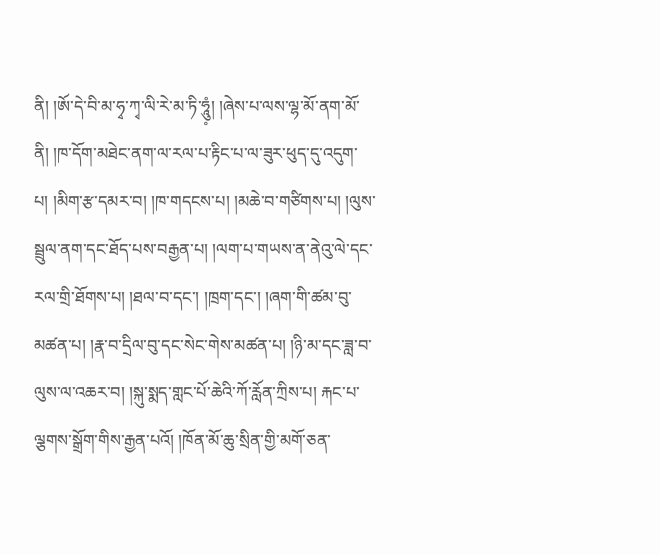ནི། །ཨོ་དེ་བི་མ་ཧྭ་ཀྭ་ལི་རེ་མ་ཏི་ཧཱུཾ༷། །ཞེས་པ་ལས་ལྷ་མོ་ནག་མོ་ནི། །ཁ་དོག་མཐེང་ནག་ལ་རལ་པ་རྟིང་པ་ལ་ཟུར་ཕུད་དུ་འདུག་པ། །མིག་རྩ་དམར་བ། །ཁ་གདངས་པ། །མཆེ་བ་གཙིགས་པ། །ལུས་སྦྲུལ་ནག་དང་ཐོད་པས་བརྒྱན་པ། །ལག་པ་གཡས་ན་ནེའུ་ལེ་དང་རལ་གྲི་ཐོགས་པ། །ཐལ་བ་དང་། །ཁྲག་དང་། །ཞག་གི་ཚམ་བུ་མཚན་པ། །རྣ་བ་དྲིལ་བུ་དང་སེང་གེས་མཚན་པ། །ཉི་མ་དང་ཟླ་བ་ལུས་ལ་འཆར་བ། །སྐུ་སྨད་གླང་པོ་ཆེའི་ཀོ་རློན་ཀྲིས་པ། རྐང་པ་ལྕགས་སྒྲོག་གིས་རྒྱན་པའོ། །ཁོན་མོ་ཆུ་སྲིན་གྱི་མགོ་ཅན་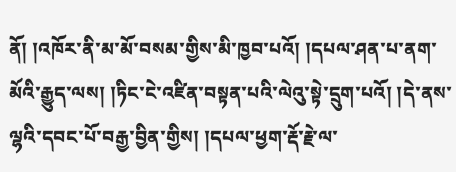ནོ། །འཁོར་ནི་མ་མོ་བསམ་གྱིས་མི་ཁྱབ་པའོ། །དཔལ་ཤན་པ་ནག་མོའི་རྒྱུད་ལས། །ཏིང་ངེ་འཛིན་བསྟན་པའི་ལེའུ་སྟེ་དྲུག་པའོ། །དེ་ནས་ལྷའི་དབང་པོ་བརྒྱ་བྱིན་གྱིས། །དཔལ་ཕྱག་རྡོ་རྗེ་ལ་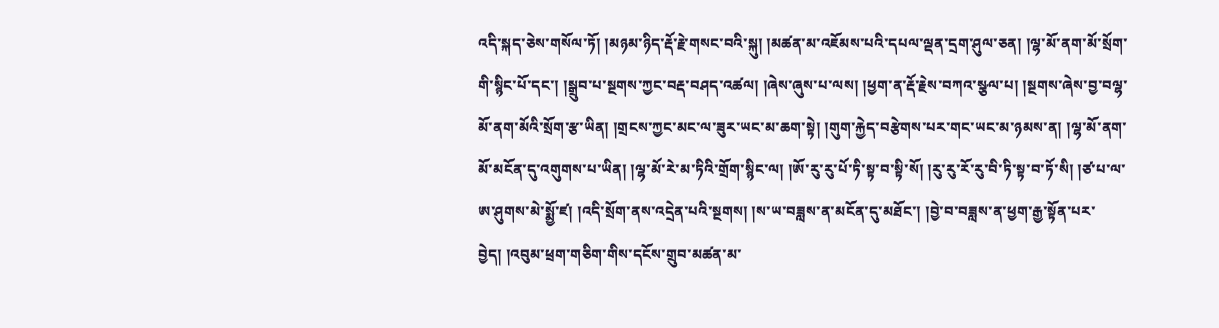འདི་སྐད་ཅེས་གསོལ་ཏོ། །མཉམ་ཉིད་རྡོ་རྗེ་གསང་བའི་སྐུ། །མཚན་མ་འཇོམས་པའི་དཔལ་ལྡན་དྲག་ཤུལ་ཅན། །ལྷ་མོ་ནག་མོ་སྲོག་གི་སྙིང་པོ་དང་། །སྒྲུབ་པ་སྔགས་ཀྱང་བརྡ་བཤད་འཚལ། །ཞེས་ཞུས་པ་ལས། །ཕྱག་ན་རྡོ་རྗེས་བཀའ་སྩལ་པ། །སྔགས་ཞེས་བྱ་བལྷ་མོ་ནག་མོའི་སྲོག་རྩ་ཡིན། །གྲངས་ཀྱང་མང་ལ་ཟུར་ཡང་མ་ཆག་སྟེ། །གུག་རྐྱེད་བརྩེགས་པར་གང་ཡང་མ་ཉམས་ན། །ལྷ་མོ་ནག་མོ་མངོན་དུ་འགུགས་པ་ཡིན། །ལྷ་མོ་རེ་མ་ཏིའི་གྲོག་སྙིང་ལ། །ཨོ་རུ་རུ་པོ་ཏི་སྟ་བ་སྟི་སོ། །རུ་རུ་རོ་རུ་བི་ཏི་སྟ་བ་ཏོ་སི། །ཙ་པ་ལ་ཨ་ཤུགས་མེ་སྨྱོ་ཛ། །འདི་སྲོག་ནས་འདྲེན་པའི་སྔགས། །ས་ཡ་བཟླས་ན་མངོན་དུ་མཐོང་། །བྱེ་བ་བཟླས་ན་ཕྱག་རྒྱ་སྟོན་པར་བྱེད། །འབུམ་ཕྲག་གཅིག་གིས་དངོས་གྲུབ་མཚན་མ་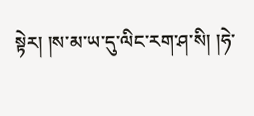སྟེར། །ས་མ་ཡ་དུ་ལིང་རག་ཤ་སི། །ཧེ་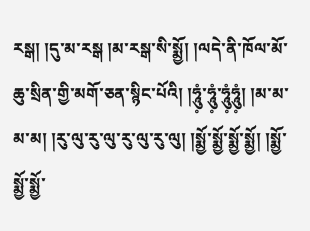རསྒ། །དུ་མ་རསྒ །མ་རསྒ་སི་སྨྱོ། །ལདེ་ནི་ཁོལ་མོ་ཆུ་སྲིན་གྱི་མགོ་ཅན་སྙིང་པོའི། །ཧཱུཾ༷་ཧཱུཾ༷་ཧཱུཾ༷ཧཱུཾ༷། །མ་མ་མ་མ། །རུ་ལུ་རུ་ལུ་རུ་ལུ་རུ་ལུ། །སྨྱོ་སྨྱོ་སྨྱོ་སྨྱོ། །སྨྱོ་སྨྱོ་སྨྱོ་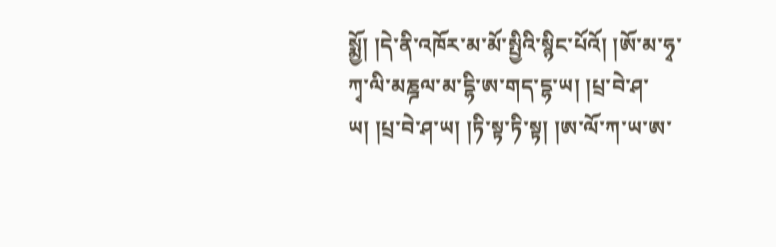སྨྱོ། །དེ་ནི་འཁོར་མ་མོ་སྤྱིའི་སྙིང་པོའོ། །ཨོ་མ་ཧྭ་ཀྭ་ལི་མཎྜལ་མ་དྷི་ཨ་གད་དྷ་ཡ། །པྲ་བེ་ཤ་ཡ། །པྲ་བེ་ཤ་ཡ། །ཏི་སྟ་ཏི་སྟ། །ཨ་ལོ་ཀ་ཡ་ཨ་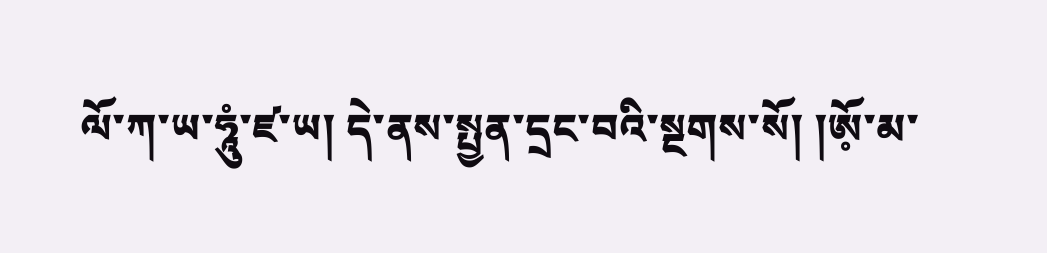ལོ་ཀ་ཡ་ཧཱུཾ་ཛ་ཡ། དེ་ནས་སྤྱན་དྲང་བའི་སྔགས་སོ། །ཨོ༷་མ་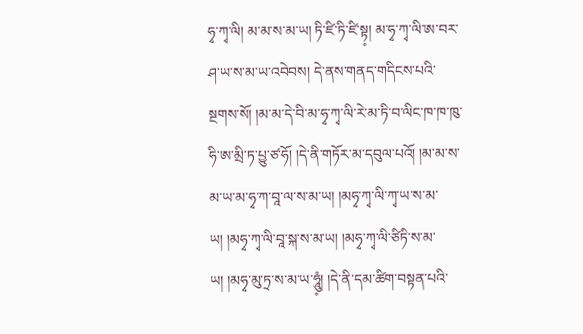ཧྭ་ཀྭ་ལི། མ་མ་ས་མ་ཡ། ཏི་ཛི་ཏི་ཛི་སྟ༷། མ་ཧྭ་ཀྭ་ལི་ཨ་བར་ཤ་ཡ་ས་མ་ཡ་འབེབས། དེ་ནས་གནད་གདིངས་པའི་སྔགས་སོ། །མ་མ་དེ་བི་མ་ཧྭ་ཀྭ་ལི་རེ་མ་ཏི་བ་ལིང་ཁ་ཁ་ཁུ་ཧི་ཨ་མྲི་ཏ་པྱུ་ཙ་ཧོ། །དེ་ནི་གཏོར་མ་དབུལ་པའོ། །མ་མ་ས་མ་ཡ་མ་ཧྭ་ཀ་བཱ་ལ་ས་མ་ཡ། །མཧྭ་ཀྭ་ལི་ཀྭ་ཡ་ས་མ་ཡ། །མཧྭ་ཀྭ་ལི་བཱ་སྐ་ས་མ་ཡ། །མཧྭ་ཀྭ་ལི་ཙིཏི་ས་མ་ཡ། །མཧྭ་མུ་ཏྲ་ས་མ་ཡ་ཧཱུཾ༷། །དེ་ནི་དམ་ཚིག་བསྟན་པའི་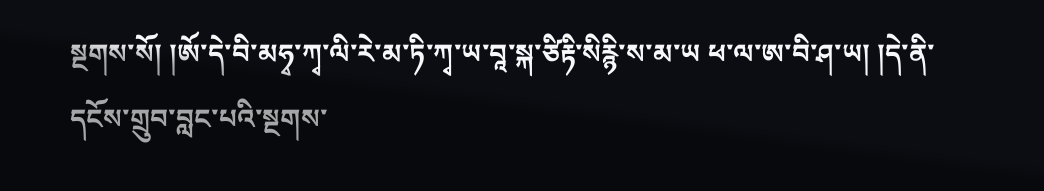སྔགས་སོ། །ཨོ་དེ་བི་མཧྭ་ཀྭ་ལི་རེ་མ་ཏི་ཀྭ་ཡ་བཱ་སྐ་ཙིརྟི་སིརྙི་ས་མ་ཡ ཕ་ལ་ཨ་བི་ཤ་ཡ། །དེ་ནི་དངོས་གྲུབ་བླང་པའི་སྔགས་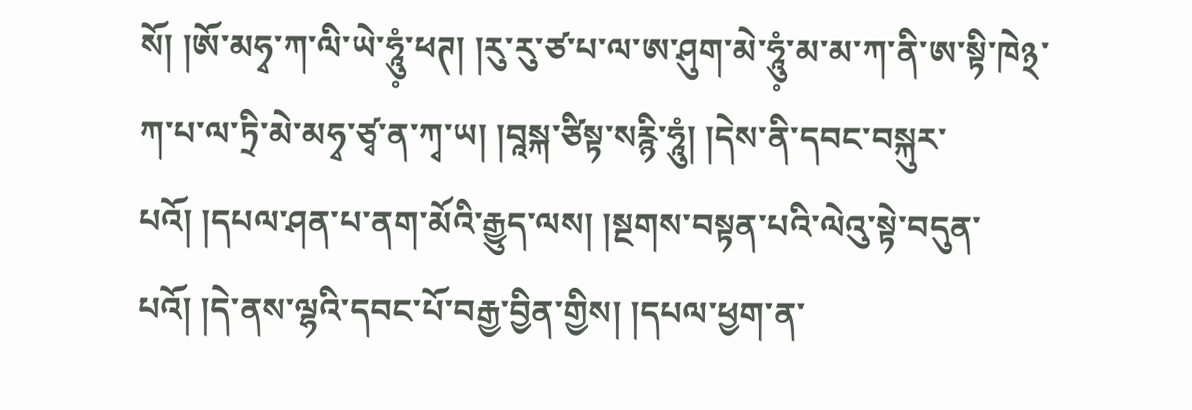སོ། །ཨོ་མཧྭ་ཀ་ལི་ཡེ་ཧཱུཾ༷་ཕཊ། །རུ་རུ་ཙ་པ་ལ་ཨ་ཤུག་མེ་ཧཱུཾ༷་མ་མ་ཀ་ནི་ཨ་སྟི་ཁེ྅་ཀ་པ་ལ་ཏྲི་མེ་མཧྭ་ཙྭ་ན་ཀྭ་ཡ། །བཱསྐ་ཙིསྟ་སརྙི་ཧཱུཾ། །དེས་ནི་དབང་བསྐུར་པའོ། །དཔལ་ཤན་པ་ནག་མོའི་རྒྱུད་ལས། །སྔགས་བསྟན་པའི་ལེའུ་སྟེ་བདུན་པའོ། །དེ་ནས་ལྷའི་དབང་པོ་བརྒྱ་བྱིན་གྱིས། །དཔལ་ཕྱག་ན་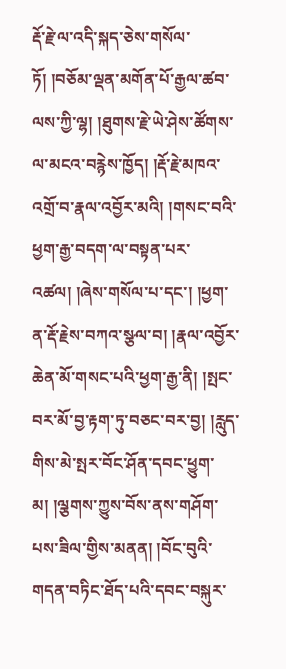རྡོ་རྗེ་ལ་འདི་སྐད་ཅེས་གསོལ་ཏོ། །བཅོམ་ལྡན་མགོན་པོ་རྒྱལ་ཚབ་ལས་ཀྱི་ལྷ། །ཐུགས་རྗེ་ཡེ་ཤེས་ཚོགས་ལ་མངའ་བརྙེས་ཁྱོད། །རྡོ་རྗེ་མཁའ་འགྲོ་བ་རྣལ་འབྱོར་མའི། །གསང་བའི་ཕྱག་རྒྱ་བདག་ལ་བསྟན་པར་འཚལ། །ཞེས་གསོལ་པ་དང་། །ཕྱག་ན་རྡོ་རྗེས་བཀའ་སྩལ་བ། །རྣལ་འབྱོར་ཆེན་མོ་གསང་པའི་ཕྱག་རྒྱ་ནི། །སྤང་བར་མོ་བྱ་རྟག་ཏུ་བཅང་བར་བྱ། །རླུད་གིས་མེ་སྤར་བོང་ཤོན་དབང་ཕྱུག་མ། །ལྕགས་ཀྱུས་བོས་ནས་གཤོག་པས་ཟིལ་གྱིས་མནན། །བོང་བུའི་གདན་བཏིང་ཐོད་པའི་དབང་བསྐུར་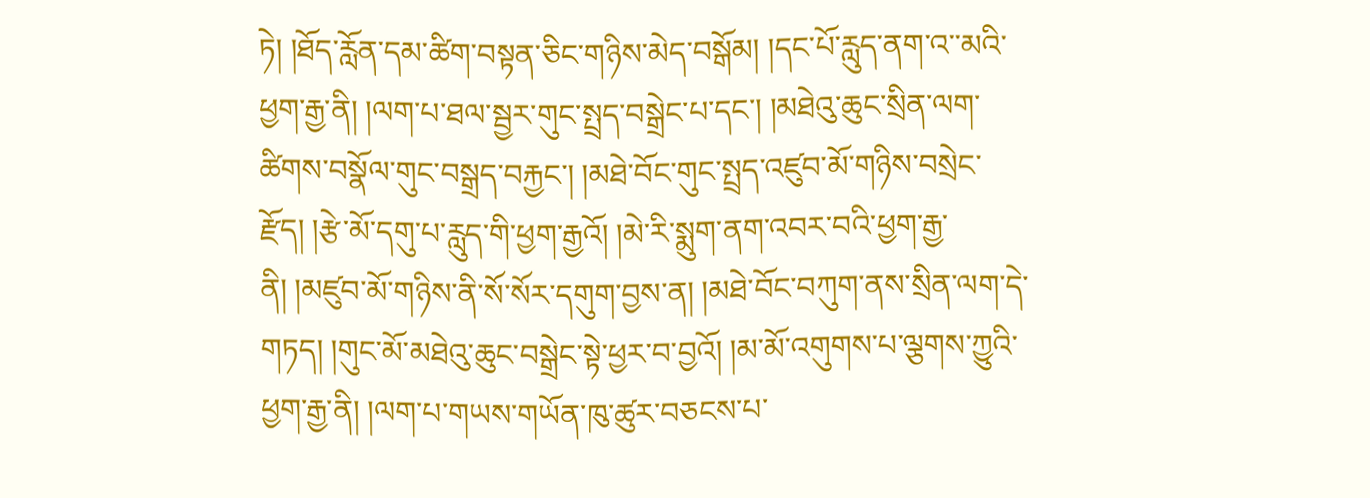ཏེ། །ཐོད་རློན་དམ་ཚིག་བསྟན་ཅིང་གཉིས་མེད་བསྒོམ། །དང་པོ་རླུད་ནག་འ་་མའི་ཕྱག་རྒྱ་ནི། །ལག་པ་ཐལ་སྦྱར་གུང་སྤྲད་བསྒྲེང་པ་དང་། །མཐེའུ་ཆུང་སྲིན་ལག་ཚིགས་བསྣོལ་གུང་བསྒྲད་བརྐྱང་། །མཐེ་བོང་གུང་སྤྲད་འཛུབ་མོ་གཉིས་བསྲེང་རྫོད། །རྩེ་མོ་དགུ་པ་རླུད་གི་ཕྱག་རྒྱའོ། །མེ་རི་སྨུག་ནག་འབར་བའི་ཕྱག་རྒྱ་ནི། །མཛུབ་མོ་གཉིས་ནི་སོ་སོར་དགུག་བྱས་ན། །མཐེ་བོང་བཀུག་ནས་སྲིན་ལག་དེ་གཏད། །གུང་མོ་མཐེའུ་ཆུང་བསྒྲེང་སྟེ་ཕྱར་བ་བྱའོ། །མ་མོ་འགུགས་པ་ལྕགས་ཀྱུའི་ཕྱག་རྒྱ་ནི། །ལག་པ་གཡས་གཡོན་ཁུ་ཚུར་བཅངས་པ་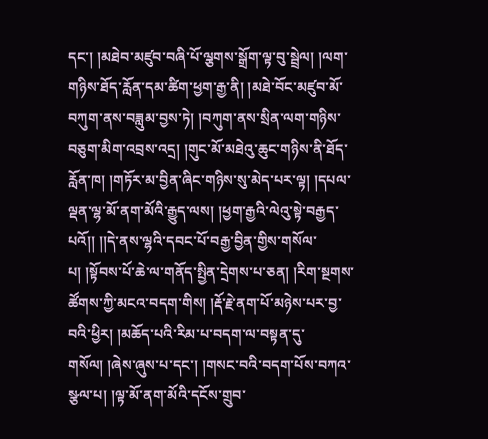དང་། །མཐེབ་མཛུབ་བཞི་པོ་ལྕགས་སྒྲོག་ལྟ་བུ་སྦྲེལ། །ལག་གཉིས་ཐོད་རློན་དམ་ཚིག་ཕྱག་རྒྱ་ནི། །མཐེ་བོང་མཛུབ་མོ་བཀུག་ནས་བཟླུམ་བྱས་ཏེ། །བཀུག་ནས་སྲིན་ལག་གཉིས་བཅུག་མིག་འབྲས་འདྲ། །གུང་མོ་མཐེའུ་ཆུང་གཉིས་ནི་ཐོད་རློན་ཁ། །གཏོར་མ་བྱིན་ཞིང་གཉིས་སུ་མེད་པར་ལྟ། །དཔལ་ལྡན་ལྷ་མོ་ནག་མོའི་རྒྱུད་ལས། །ཕྱག་རྒྱའི་ལེའུ་སྟེ་བརྒྱད་པའོ།། །།དེ་ནས་ལྷའི་དབང་པོ་བརྒྱ་བྱིན་གྱིས་གསོལ་པ། །སྟོབས་པོ་ཆེ་ལ་གནོད་སྤྱིན་དྲེགས་པ་ཅན། །རིག་སྔགས་ཚོགས་ཀྱི་མངའ་བདག་གིས། །རྡོ་རྗེ་ནག་པོ་མཉེས་པར་བྱ་བའི་ཕྱིར། །མཆོད་པའི་རིམ་པ་བདག་ལ་བསྟན་དུ་གསོལ། །ཞེས་ཞུས་པ་དང་། །གསང་བའི་བདག་པོས་བཀའ་སྩལ་པ། །ལྟ་མོ་ནག་མོའི་དངོས་གྲུབ་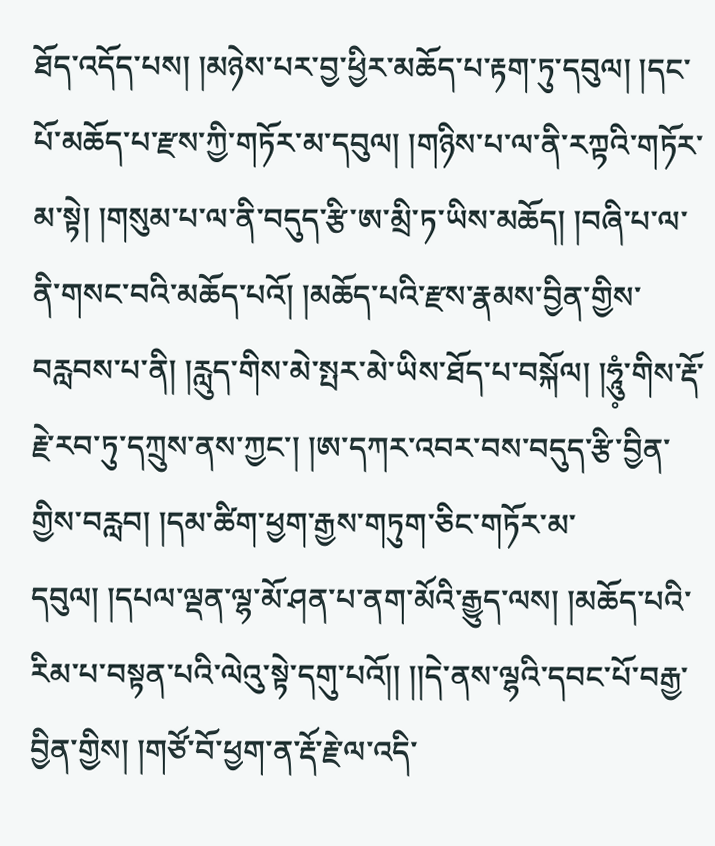ཐོད་འདོད་པས། །མཉེས་པར་བྱ་ཕྱིར་མཆོད་པ་རྟག་ཏུ་དབུལ། །དང་པོ་མཆོད་པ་རྫས་ཀྱི་གཏོར་མ་དབུལ། །གཉིས་པ་ལ་ནི་རཀྟའི་གཏོར་མ་སྟེ། །གསུམ་པ་ལ་ནི་བདུད་རྩི་ཨ་མྲི་ཏ་ཡིས་མཆོད། །བཞི་པ་ལ་ནི་གསང་བའི་མཆོད་པའོ། །མཆོད་པའི་རྫས་རྣམས་བྱིན་གྱིས་བརླབས་པ་ནི། །རླུད་གིས་མེ་སྤར་མེ་ཡིས་ཐོད་པ་བསྐོལ། །ཧཱུཾ༷་གིས་རྡོ་རྗེ་རབ་ཏུ་དཀྲུས་ནས་ཀྱང་། །ཨ་དཀར་འབར་བས་བདུད་རྩི་བྱིན་གྱིས་བརླབ། །དམ་ཚིག་ཕྱག་རྒྱས་གཏུག་ཅིང་གཏོར་མ་དབུལ། །དཔལ་ལྡན་ལྷ་མོ་ཤན་པ་ནག་མོའི་རྒྱུད་ལས། །མཆོད་པའི་རིམ་པ་བསྟན་པའི་ལེའུ་སྟེ་དགུ་པའོ།། །།དེ་ནས་ལྷའི་དབང་པོ་བརྒྱ་བྱིན་གྱིས། །གཙོ་བོ་ཕྱག་ན་རྡོ་རྗེ་ལ་འདི་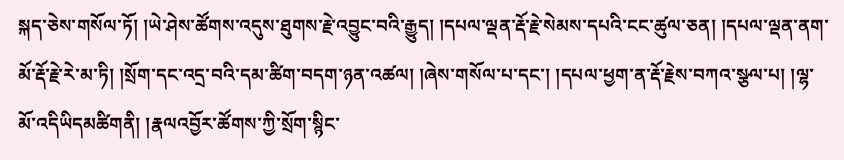སྐད་ཅེས་གསོལ་ཏོ། །ཡེ་ཤེས་ཚོགས་འདུས་ཐུགས་རྗེ་འབྱུང་བའི་རྒྱུད། །དཔལ་ལྡན་རྡོ་རྗེ་སེམས་དཔའི་ངང་ཚུལ་ཅན། །དཔལ་ལྡན་ནག་མོ་རྡོ་རྗེ་རེ་མ་ཏི། །སྲོག་དང་འདྲ་བའི་དམ་ཚིག་བདག་ཉན་འཚལ། །ཞེས་གསོལ་པ་དང་། །དཔལ་ཕྱག་ན་རྡོ་རྗེས་བཀའ་སྩལ་པ། །ལྷ་མོ་འདིཡིདམཚིགནི། །རྣལའབྱོར་ཚོགས་ཀྱི་སྲོག་སྙིང་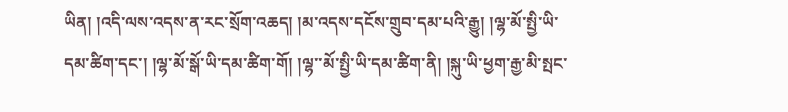ཡིན། །འདི་ལས་འདས་ན་རང་སྲོག་འཆད། །མ་འདས་དངོས་གྲུབ་དམ་པའི་རྒྱུ། །ལྷ་མོ་སྤྱི་ཡི་དམ་ཚིག་དང་། །ལྷ་མོ་སྒོ་ཡི་དམ་ཚིག་གོ། །ལྷ་་མོ་སྤྱི་ཡི་དམ་ཚིག་ནི། །སྐུ་ཡི་ཕྱག་རྒྱ་མི་སྤང་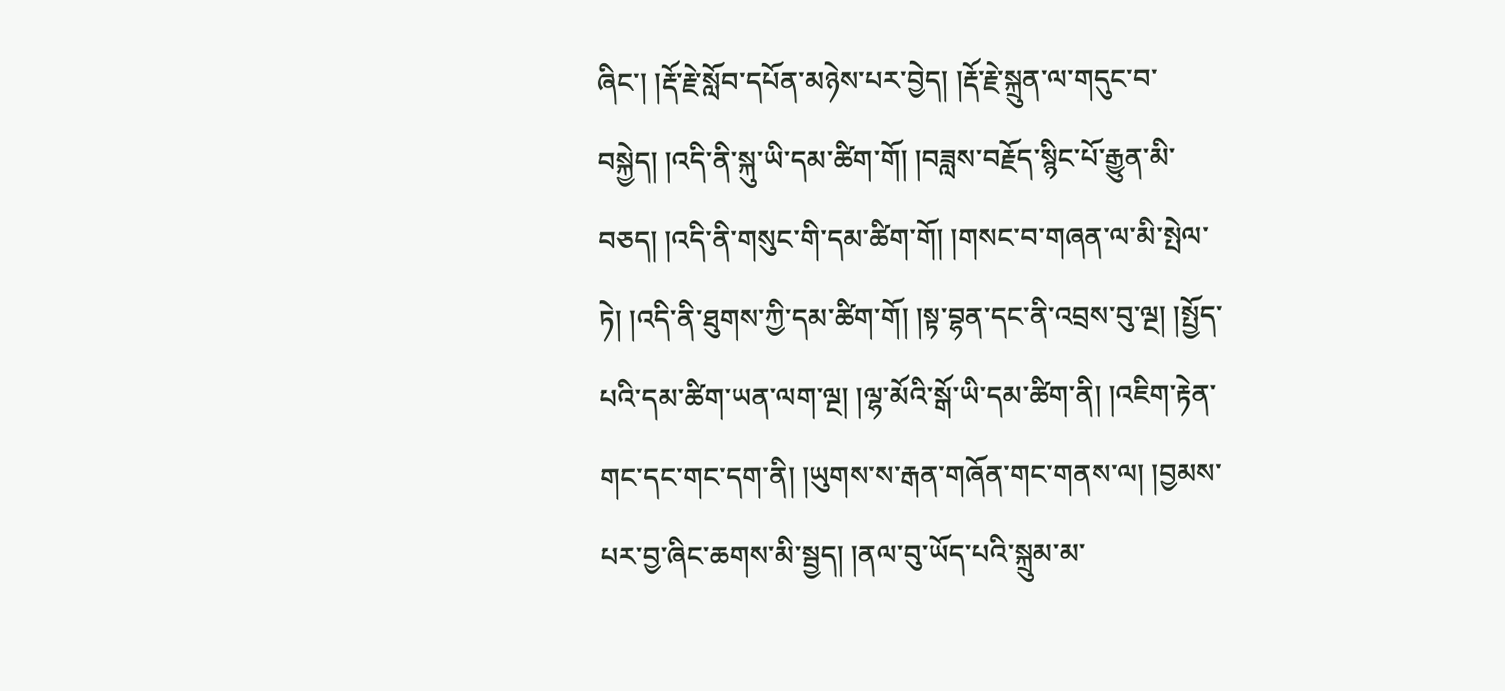ཞིང་། །རྡོ་རྗེ་སློབ་དཔོན་མཉེས་པར་བྱེད། །རྡོ་རྗེ་སྐྲུན་ལ་གདུང་བ་བསྐྱེད། །འདི་ནི་སྐུ་ཡི་དམ་ཚིག་གོ། །བཟླས་བརྗོད་སྙིང་པོ་རྒྱུན་མི་བཅད། །འདི་ནི་གསུང་གི་དམ་ཚིག་གོ། །གསང་བ་གཞན་ལ་མི་སྤེལ་ཏེ། །འདི་ནི་ཐུགས་ཀྱི་དམ་ཚིག་གོ། །སྟ་བྷན་དང་ནི་འབྲས་བུ་ལྔ། །སྤྱོད་པའི་དམ་ཚིག་ཡན་ལག་ལྔ། །ལྷ་མོའི་སྒོ་ཡི་དམ་ཚིག་ནི། །འཇིག་རྟེན་གང་དང་གང་དག་ནི། །ཡུགས་ས་རྒན་གཞོན་གང་གནས་ལ། །བྱམས་པར་བྱ་ཞིང་ཆགས་མི་སྦྱད། །ནལ་བུ་ཡོད་པའི་སྐྲུམ་མ་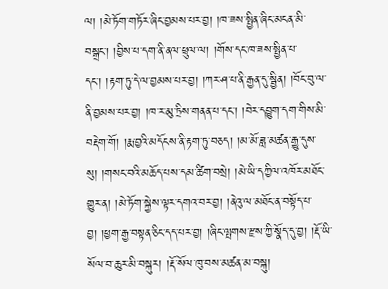ལ། །མེ་ཏོག་གཏོར་ཞིང་བྱམས་པར་བྱ། །ཁ་ཟས་སྤྱིན་ཞིང་མངན་མི་བསྒྲང་། །བྱིས་པ་དག་ནི་ནལ་ཕྲུལ་ལ། །གོས་དང་ཁ་ཟས་སྤྱིན་པ་དང་། །རྟག་ཏུ་དེ་ལ་བྱམས་པར་བྱ། །ཀར་ཤ་པ་ནི་རྒྱན་དུ་སྦྱིན། །བོང་བུ་ལ་ནི་བྱམས་པར་བྱ། །ཁ་ར་མུ་ཏྲིས་གནན་པ་དང་། །བེར་དབྱུག་དག་གིས་མི་བརྡེག་གོ། །རྨ་བྱའི་མདོངས་ནི་རྟག་ཏུ་བཅད། །མ་མོ་ཟླ་མཚན་རྒྱུ་དུས་སུ། །གསང་བའི་མཆོད་པས་དམ་ཚིག་བསྲེ། །མེ་ཡི་དཀྱིལ་འཁོར་མཐོང་གྱུར་ན། །མེ་ཏོག་སྐྱེས་ལྟར་དགའ་བར་བྱ། །ནེའུ་ལ་མཐོང་ན་བསྟོད་པ་བྱ། །ཕྱག་རྒྱ་བསྟན་ཅིང་དད་པར་བྱ། །ཞིང་ལྤགས་རྫས་ཀྱི་སྣོད་དུ་བྱ། །རྡོ་ཡི་སོལ་བ་ཆུར་མི་བསྐུར། །རྡོ་སོལ་ཁུ་བས་མཚན་མ་བསྐུ།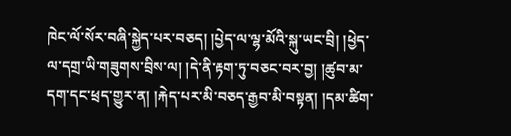ཁེང་ལོ་སོར་བཞི་སྐྱེད་པར་བཅད། །པྱེད་ལ་ལྷ་མོའི་སྐུ་ཡང་བྲི། །ཕྱེད་ལ་དགྲ་ཡི་གཟུགས་བྲིས་ལ། །དེ་ནི་རྟག་ཏུ་བཅང་བར་བྱ། །ཚུབ་མ་དག་དང་ཕྲད་གྱུར་ན། །རྐེད་པར་མི་བཅད་རྒྱབ་མི་བསྟན། །དམ་ཚིག་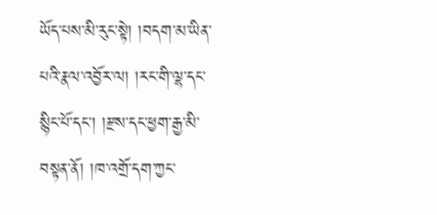ཡོད་པས་མི་རུང་སྟེ། །བདག་མ་ཡིན་པའི་རྣལ་འབྱོར་ལ། །རང་གི་ལྷ་དང་སྙིང་པོ་དང་། །རྫས་དང་ཕྱག་རྒྱ་མི་བསྟན་ནོ། །ཁ་འགྲོ་དག་ཀྱང་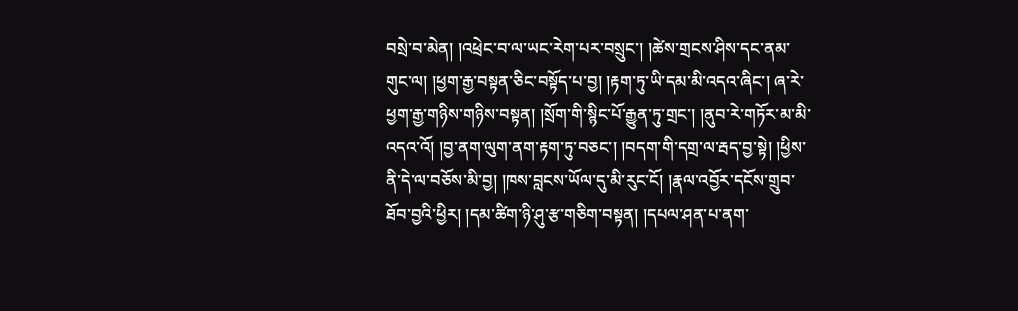བསྲེ་བ་མེན། །འཕྲེང་བ་ལ་ཡང་རེག་པར་བསྲུང་། །ཚེས་གྲངས་ཤིས་དང་ནམ་གུང་ལ། །ཕྱག་རྒྱ་བསྟན་ཅིང་བསྟོད་པ་བྱ། །རྟག་ཏུ་ཡི་དམ་མི་འདའ་ཞིང་། ཞ་རེ་ཕྱག་རྒྱ་གཉིས་གཉིས་བསྟན། །སྲོག་གི་སྙིང་པོ་རྒྱུན་ཏུ་གྲང་། །ནུབ་རེ་གཏོར་མ་མི་འདའ་འོ། །བྱ་ནག་ལུག་ནག་རྟག་ཏུ་བཅང་། །བདག་གི་དགྲ་ལ་རྦད་བྱ་སྟེ། །ཕྱིས་ནི་དེ་ལ་བཅོས་མི་བྱ། །ཁས་བླངས་ཡོལ་དུ་མི་རུང་ངོ། །རྣལ་འབྱོར་དངོས་གྲུབ་ཐོབ་བྱའི་ཕྱིར། །དམ་ཚིག་ཉི་ཤུ་རྩ་གཅིག་བསྟན། །དཔལ་ཤན་པ་ནག་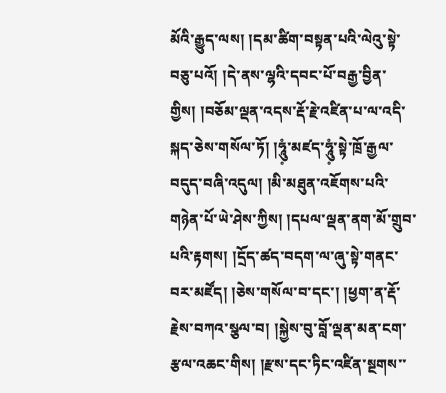མོའི་རྒྱུད་ལས། །དམ་ཚིག་བསྟན་པའི་ལེའུ་སྟེ་བཅུ་པའོ། །དེ་ནས་ལྷའི་དབང་པོ་བརྒྱ་བྱིན་གྱིས། །བཅོམ་ལྡན་འདས་རྡོ་རྗེ་འཛིན་པ་ལ་འདི་སྐད་ཅེས་གསོལ་ཏོ། །ཧཱུཾ༷་མཛད་ཧཱུཾ༷་སྟེ་ཁྲོ་རྒྱལ་བདུད་བཞི་འདུལ། །མི་མཐུན་འཇོགས་པའི་གཉེན་པོ་ཡེ་ཤེས་ཀྱིས། །དཔལ་ལྡན་ནག་མོ་གྲུབ་པའི་རྟགས། །དྲོད་ཚད་བདག་ལ་ཞུ་སྟེ་གནང་བར་མཛོད། །ཅེས་གསོལ་བ་དང་། །ཕྱག་ན་རྡོ་རྗེས་བཀའ་སྩལ་བ། །སྐྱེས་བུ་བློ་ལྡན་མན་ངག་རྩལ་འཆང་གིས། །རྫས་དང་ཏིང་འཛིན་སྔགས་་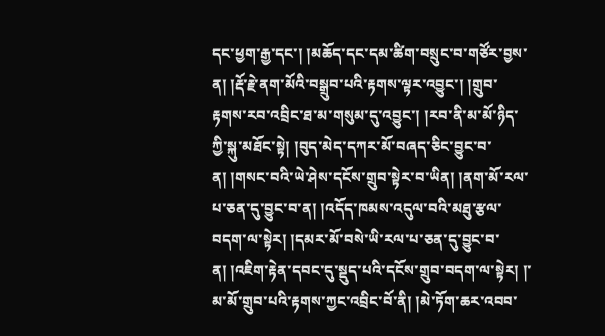དང་ཕྱག་རྒྱ་དང་། །མཆོད་དང་དམ་ཚིག་བསྲུང་བ་གཙོར་བྱས་ན། །རྡོ་རྗེ་ནག་མོའི་བསྒྲུབ་པའི་རྟགས་ལྟར་འབྱུང་། །གྲུབ་རྟགས་རབ་འབྲིང་ཐ་མ་གསུམ་དུ་འབྱུང་། །རབ་ནི་མ་མོ་ཉིད་ཀྱི་སྐུ་མཐོང་སྟེ། །བུད་མེད་དཀར་མོ་བཞད་ཅིང་བྱུང་བ་ན། །གསང་བའི་ཡེ་ཤེས་དངོས་གྲུབ་སྟེར་བ་ཡིན། །ནག་མོ་རལ་པ་ཅན་དུ་བྱུང་བ་ན། །འདོད་ཁམས་འདུལ་བའི་མཐུ་རྩལ་བདག་ལ་སྟེར། །དམར་མོ་བསེ་ཡི་རལ་པ་ཅན་དུ་བྱུང་བ་ན། །འཇིག་རྟེན་དབང་དུ་སྡུད་པའི་དངོས་གྲུབ་བདག་ལ་སྟེར། །་མ་མོ་གྲུབ་པའི་རྟགས་ཀྱང་འབྲིང་བོ་ནི། །མེ་ཏོག་ཆར་འབབ་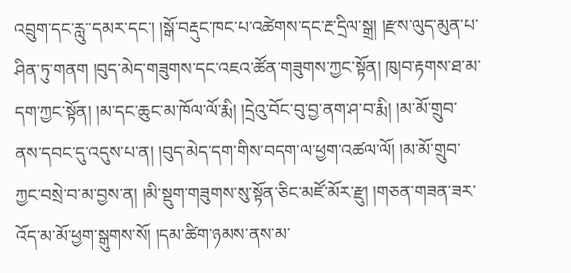འབྲུག་དང་རླུ་་དམར་དང་། །སྒོ་བརྡུང་ཁང་པ་འཚེགས་དང་རྔ་དྲིལ་སྒྲ། །རྫས་ལུད་མུན་པ་ཤིན་ཏུ་གནག །བུད་མེད་གཟུགས་དང་འཇའ་ཚོན་གཟུགས་ཀྱང་སྟོན། ཁུ།བ་རྟགས་ཐ་མ་དག་ཀྱང་སྟོན། །མ་དང་ཆུང་མ་ཁོལ་ལོ་རྨི། །དྲེའུ་བོང་བུ་བྱ་ནག་ཤ་བ་རྨི། །མ་མོ་གྲུབ་ནས་དབང་དུ་འདུས་པ་ན། །བུད་མེད་དག་གིས་བདག་ལ་ཕྱག་འཚལ་ལོ། །མ་མོ་གྲུབ་ཀྱང་བསྲེ་བ་མ་བྱས་ན། །མི་སྡུག་གཟུགས་སུ་སྟོན་ཅིང་མཛོ་མོར་རྫུ། །གཅན་གཟན་ཟར་འོད་མ་མོ་ཕྱག་སྒུགས་སོ། །དམ་ཚིག་ཉམས་ནས་མ་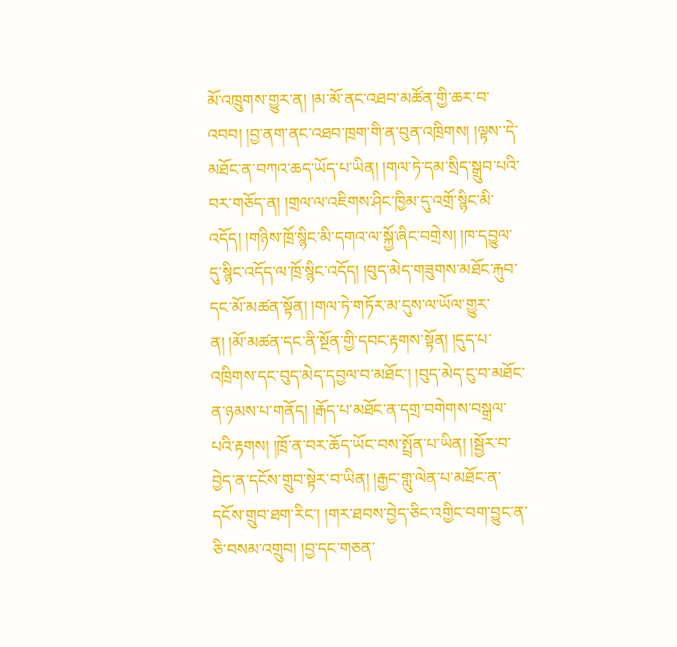མོ་འཁྲུགས་གྱུར་ན། །མ་མོ་ནང་འཐབ་མཚོན་གྱི་ཆར་བ་འབབ། །བྱ་ནག་ནང་འཐབ་ཁྲག་གི་ན་བུན་འཁྲིགས། །ལྟས་་དེ་མཐོང་ན་བཀའ་ཆད་ཡོད་པ་ཡིན། །གལ་ཏེ་དམ་སྲིད་སྒྲུབ་པའི་བར་གཅོད་ན། །གྲལ་ལ་འཇིགས་ཤིང་ཁྱིམ་དུ་འགྲོ་སྙིང་མི་འདོད། །གཉིས་ཁྲོ་སྙིང་མི་དགའ་ལ་སྐྱོ་ཞིང་བགྲེས། །ཁ་དབྱུལ་དུ་སྙིང་འདོད་ལ་ཁྲོ་སྙིང་འདོད། །བུད་མེད་གཟུགས་མཐོང་རྐུབ་དང་མོ་མཚན་སྟོན། །གལ་ཏེ་གཏོར་མ་དུས་ལ་ཡོལ་གྱུར་ན། །མོ་མཚན་དང་ནི་སྔོན་གྱི་དབང་རྟགས་སྟོན། །དུད་པ་འཁྲིགས་དང་བུད་མེད་དབྱལ་བ་མཐོང་། །བུད་མེད་ངུ་བ་མཐོང་ན་ཉམས་པ་གནོད། །རྒོད་པ་མཐོང་ན་དགྲ་བགེགས་བསྒྲལ་པའི་རྟགས། །ཁྲོ་ན་བར་ཆོད་ཡོང་བས་སྤྲོན་པ་ཡིན། །སྦྱོར་བ་བྱེད་ན་དངོས་གྲུབ་སྟེར་བ་ཡིན། །རྒྱང་གླུ་ལེན་པ་མཐོང་ན་དངོས་གྲུབ་ཐག་རིང་། །གར་ཐབས་བྱེད་ཅིང་འགྱིང་བག་བྱུང་ན་ཅི་བསམ་འགྲུབ། །བྱ་དང་གཅན་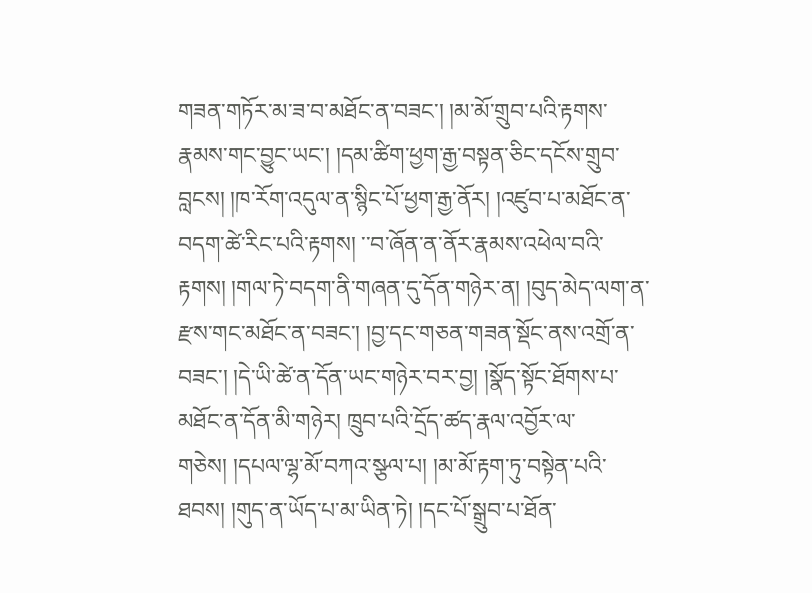གཟན་གཏོར་མ་ཟ་བ་མཐོང་ན་བཟང་། །མ་མོ་གྲུབ་པའི་རྟགས་རྣམས་གང་བྱུང་ཡང་། །དམ་ཚིག་ཕྱག་རྒྱ་བསྟན་ཅིང་དངོས་གྲུབ་བླངས། །ཁ་རོག་འདུལ་ན་སྙིང་པོ་ཕྱག་རྒྱ་ནོར། །འཛུབ་པ་མཐོང་ན་བདག་ཚེ་རིང་པའི་རྟགས། ་་བ་ཞོན་ན་ནོར་རྣམས་འཕེལ་བའི་རྟགས། །གལ་ཏེ་བདག་ནི་གཞན་དུ་དོན་གཉེར་ན། །བུད་མེད་ལག་ན་རྫས་གང་མཐོང་ན་བཟང་། །བྱ་དང་གཅན་གཟན་སྡོང་ནས་འགྲོ་ན་བཟང་། །དེ་ཡི་ཚེ་ན་དོན་ཡང་གཉེར་བར་བྱ། །སྣོད་སྟོང་ཐོགས་པ་མཐོང་ན་དོན་མི་གཉེར། ཁྲུབ་པའི་དྲོད་ཚད་རྣལ་འབྱོར་ལ་གཅེས། །དཔལ་ལྷ་མོ་བཀའ་སྩལ་པ། །མ་མོ་རྟག་ཏུ་བསྟེན་པའི་ཐབས། །གུད་ན་ཡོད་པ་མ་ཡིན་ཏེ། །དང་པོ་སྒྲུབ་པ་ཐོན་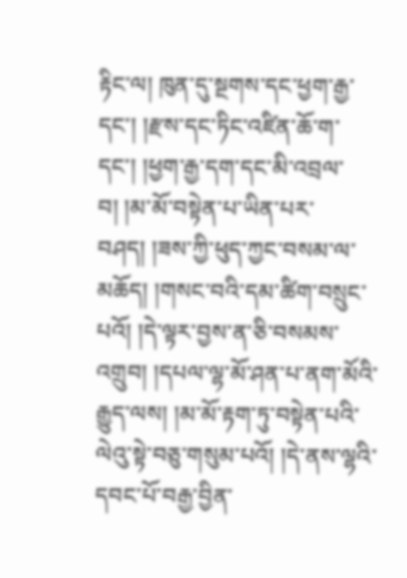རྟིང་ལ། ཁུན་དུ་སྔགས་དང་ཕྱག་རྒྱ་དང་། །རྫས་དང་ཏིང་འཛིན་ཆོ་ག་དང་། །ཕྱག་རྒྱ་དག་དང་མི་འབྲལ་བ། །མ་མོ་བསྟེན་པ་ཡིན་པར་བཤད། །ཟས་ཀྱི་ཕུད་ཀྱང་བསམ་ལ་མཆོད། །གསང་བའི་དམ་ཚིག་བསྲུང་པའོ། །དེ་ལྟར་བྱས་ན་ཅི་བསམས་འགྲུབ། །དཔལ་ལྷ་མོ་ཤན་པ་ནག་མོའི་རྒྱུད་ལས། །མ་མོ་རྟག་ཏུ་བསྟེན་པའི་ལེའུ་སྟེ་བཅུ་གསུམ་པའོ། །དེ་ནས་ལྷའི་དབང་པོ་བརྒྱ་བྱིན་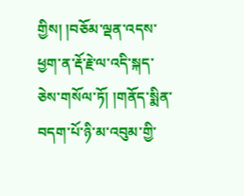གྱིས། །བཅོམ་ལྡན་འདས་ཕྱག་ན་རྡོ་རྗེ་ལ་འདི་སྐད་ཅེས་གསོལ་ཏོ། །གནོད་སྨིན་བདག་པོ་ཉི་མ་འབུམ་གྱི་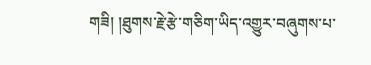གཟི། །ཐུགས་རྗེ་རྩེ་གཅིག་ཡིད་འགྱུར་བཞུགས་པ་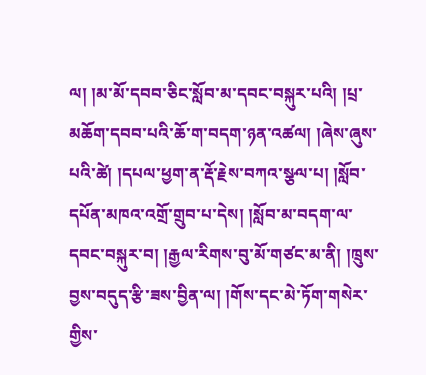ལ། །མ་མོ་དབབ་ཅིང་སློབ་མ་དབང་བསྐུར་པའི། །པྲ་མཆོག་དབབ་པའི་ཆོ་ག་བདག་ཉན་འཚལ། །ཞེས་ཞུས་པའི་ཚེ། །དཔལ་ཕྱག་ན་རྡོ་རྗེས་བཀའ་སྩལ་པ། །སློབ་དཔོན་མཁའ་འགྲོ་གྲུབ་པ་དེས། །སློབ་མ་བདག་ལ་དབང་བསྐུར་བ། །རྒྱལ་རིགས་བུ་མོ་གཙང་མ་ནི། །ཁྲུས་བྱས་བདུད་རྩི་ཟས་བྱིན་ལ། །གོས་དང་མེ་ཏོག་གསེར་གྱིས་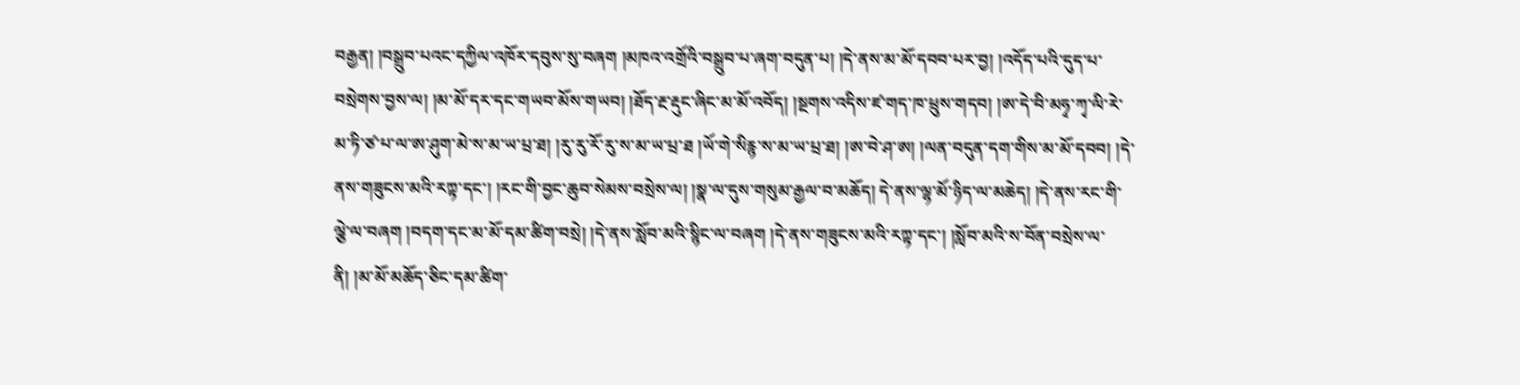བརྒྱན། །བསྒྲུབ་པའང་དཀྱིལ་འཁོར་དབུས་སུ་བཞག །མཁའ་འགྲོའི་བསྒྲུབ་པ་ཞག་བདུན་པ། །དེ་ནས་མ་མོ་དབབ་པར་བྱ། །འདོད་པའི་དུད་པ་བསྲེགས་བྱས་ལ། །མ་མོ་དར་དང་གཡབ་མོས་གཡབ། །ཐོད་རྔ་རྡུང་ཞིང་མ་མོ་འབོད། །སྔགས་འདིས་ཛ་གད་ཁ་ཕྲུས་གདབ། །ཨ་དེ་བི་མཧྭ་ཀྭ་ལི་རེ་མ་ཏི་ཙ་པ་ལ་ཨ་ཤུག་མེ་ས་མ་ཡ་པྲ་ཐ། །རུ་རུ་རོ་རུ་ས་མ་ཡ་པྲ་ཐ །ཡོ་གེ་སིརྙ་ས་མ་ཡ་པྲ་ཐ། །ཨ་བེ་ཤ་ཨ། །ལན་བདུན་དག་གིས་མ་མོ་དབབ། །དེ་ནས་གཟུངས་མའི་རཀྟ་དང་། །རང་གི་བྱང་ཆུབ་སེམས་བསྲེས་ལ། །སྣ་ལ་དུས་གསུམ་རྒྱལ་བ་མཆོད། དེ་ནས་ལྷ་མོ་ཉིད་ལ་མཆེད། །དེ་ནས་རང་གི་ལྕེ་ལ་བཞག །བདག་དང་མ་མོ་དམ་ཚིག་བསྲེ། །དེ་ནས་སློབ་མའི་སྙིང་ལ་བཞག །དེ་ནས་གཟུངས་མའི་རཀྟ་དང་། །སློབ་མའི་ས་བོན་བསྲེས་ལ་ནི། །མ་མོ་མཆོད་ཅིང་དམ་ཚིག་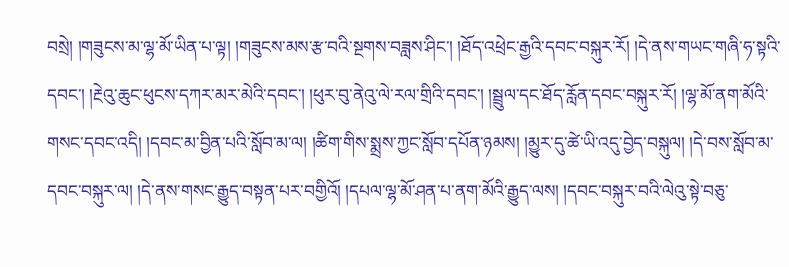བསྲེ། །གཟུངས་མ་ལྷ་མོ་ཡིན་པ་ལྟ། །གཟུངས་མས་རྩ་བའི་སྔགས་བཟླས་ཤིང་། །ཐོད་འཕྲེང་རྒྱའི་དབང་བསྐུར་རོ། །དེ་ནས་གཡང་གཞི་ཧ་སྟའི་དབང་། །རྔེའུ་ཆུང་ཕུངས་དཀར་མར་མེའི་དབང་། །ཕུར་བུ་ནེའུ་ལེ་རལ་གྲིའི་དབང་། །སྦྲུལ་དང་ཐོད་རློན་དབང་བསྐུར་རོ། །ལྷ་མོ་ནག་མོའི་གསང་དབང་འདི། །དབང་མ་བྱིན་པའི་སློབ་མ་ལ། །ཚིག་གིས་སྨྲས་ཀྱང་སློབ་དཔོན་ཉམས། །མྱུར་དུ་ཚེ་ཡི་འདུ་བྱེད་བསྐུལ། །དེ་བས་སློབ་མ་དབང་བསྐུར་ལ། །དེ་ནས་གསང་རྒྱུད་བསྟན་པར་བགྱིའོ། །དཔལ་ལྷ་མོ་ཤན་པ་ནག་མོའི་རྒྱུད་ལས། །དབང་བསྐུར་བའི་ལེའུ་སྟེ་བཅུ་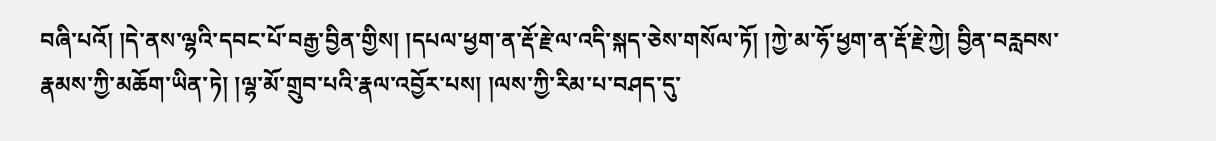བཞི་པའོ། །དེ་ནས་ལྷའི་དབང་པོ་བརྒྱ་བྱིན་གྱིས། །དཔལ་ཕྱག་ན་རྡོ་རྗེ་ལ་འདི་སྐད་ཅེས་གསོལ་ཏོ། །ཀྱེ་མ་ཧོ་ཕྱག་ན་རྡོ་རྗེ་ཀྱེ། བྱིན་བརླབས་རྣམས་ཀྱི་མཆོག་ཡིན་ཏེ། །ལྷ་མོ་གྲུབ་པའི་རྣལ་འབྱོར་པས། །ལས་ཀྱི་རིམ་པ་བཤད་དུ་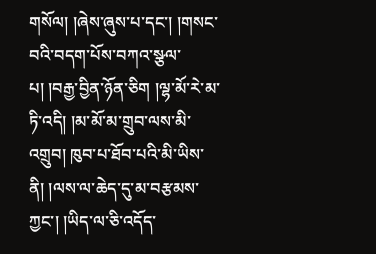གསོལ། །ཞེས་ཞུས་པ་དང་། །གསང་བའི་བདག་པོས་བཀའ་སྩལ་པ། །བརྒྱ་བྱིན་ཉོན་ཅིག །ལྷ་མོ་རེ་མ་ཏི་འདི། །མ་མོ་མ་གྲུབ་ལས་མི་འགྲུབ། ཁུབ་པ་ཐོབ་པའི་མི་ཡིས་ནི། །ལས་ལ་ཆེད་དུ་མ་བརྩམས་ཀྱང་། །ཡིད་ལ་ཅི་འདོད་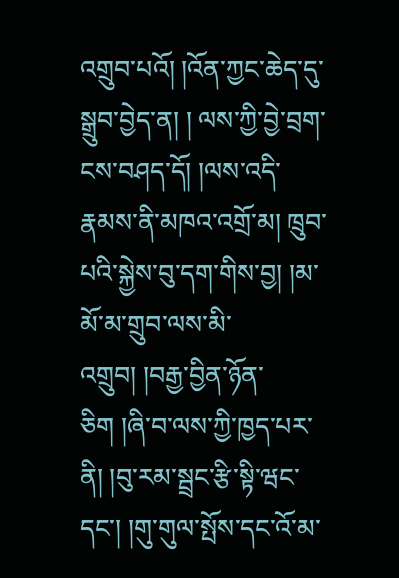འགྲུབ་པའོ། །འོན་ཀྱང་ཆེད་དུ་སྒྲུབ་བྱེད་ན། ། ལས་ཀྱི་བྱེ་བྲག་ངས་བཤད་དོ། །ལས་འདི་རྣམས་ནི་མཁའ་འགྲོ་མ། ཁྲུབ་པའི་སྐྱེས་བུ་དག་གིས་བྱ། །མ་མོ་མ་གྲུབ་ལས་མི་འགྲུབ། །བརྒྱ་བྱིན་ཉོན་ཅིག །ཞི་བ་ལས་ཀྱི་ཁྱད་པར་ནི། །བུ་རམ་སྦྲང་རྩི་སྟི་ཝང་དང་། །གུ་གུལ་སྤོས་དང་འོ་མ་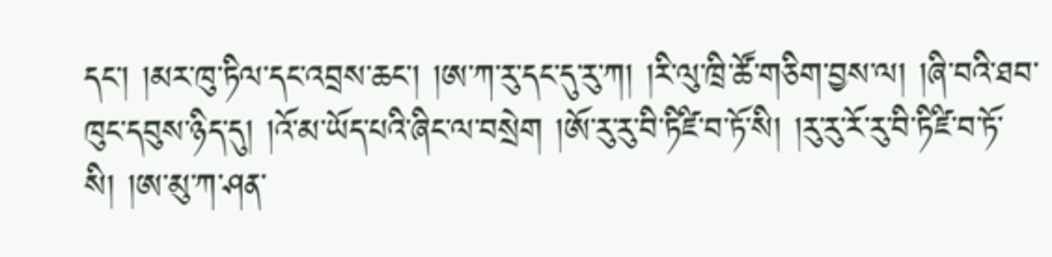དང་། །མར་ཁུ་ཏིལ་དང་འབྲས་ཆང་། །ཨ་ཀ་རུ་དང་དུ་རུ་ཀ། །རི་ལུ་ཁྲི་ཚོ་གཅིག་བྱས་ལ། །ཞི་བའི་ཐབ་ཁུང་དབུས་ཉིད་དུ། །འོ་མ་ཡོད་པའི་ཞིང་ལ་བསྲེག །ཨོ་རུ་རུ་བི་ཏིཛི་བ་ཏོ་སི། །རུ་རུ་རོ་རུ་བི་ཏིཛི་བ་ཏོ་སི། །ཨ་མུ་ཀ་ཤན་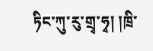ཏིང་ཀུ་རུ་གྲྭ་ཧྭ། །ཁྲི་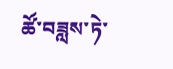ཚོ་བཟླས་ཏེ་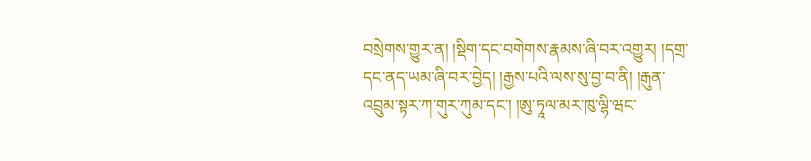བསྲེགས་གྱུར་ན། །སྡིག་དང་བགེགས་རྣམས་ཞི་བར་འགྱུར། །དགྲ་དང་ནད་ཡམ་ཞི་བར་བྱེད། །རྒྱས་པའི་ལས་སུ་བྱ་བ་ནི། །རྒུན་འབྲུམ་སྟར་ཀ་གུར་ཀུམ་དང་། །ཨུ་ཏཱལ་མར་ཁུ་ལྷི་ཝང་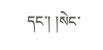དང་། །སེང་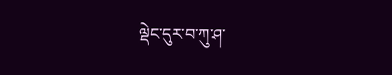ལྡེང་དུར་བ་ཀུ་ཤ་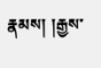རྣམས། །རྒྱས་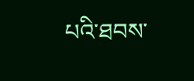པའི་ཐབས་